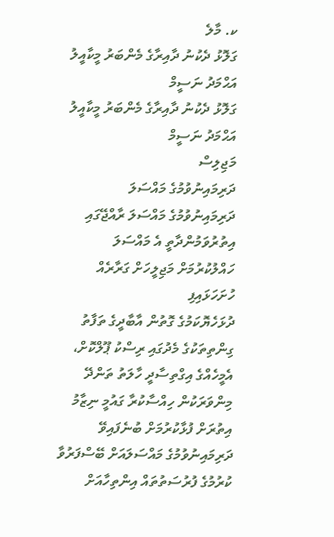ކ. މާލެ
ގަލޮޅު ދެކުނު ދާއިރާގެ މެންބަރު މީކާއީލު އަޙްމަދު ނަސީމް
ގަލޮޅު ދެކުނު ދާއިރާގެ މެންބަރު މީކާއީލު އަޙްމަދު ނަސީމް
މަޖިލިސް
ދަރިމައިނުވުމުގެ މައްސަލަ
ދަރިމައިނުވުމުގެ މައްސަލަ ރާއްޖޭގައި އިތުރުވަމުންދާތީ އެ މައްސަލަ ހައްލުކުރުމަށް މަޖިލީހަށް ގަރާރެއް ހުށަހަޅައިފި
ދުޅަހެޔޮކަމުގެ ގޮތުން އާބާދީގެ ތަފާތު ގިންތިތަކުގެ މެދުގައި ރިސްކު ޕޫލްކޮށް، އެމީހެއްގެ އިގްތިސާދީ ހާލަތު ތަންދޭ މިންވަރަކުން ހިއްސާކުރާ ގައުމީ ނިޒާމު އިތުރަށް ފުޅާކުރުމަށް ބުނެފައިވޭ
ދަރިމައިނުވުމުގެ މައްސަލައަށް ބޭސްފަރުވާ ކުރުމުގެ ފުރުސަތުތައް އިންތިހާއަށް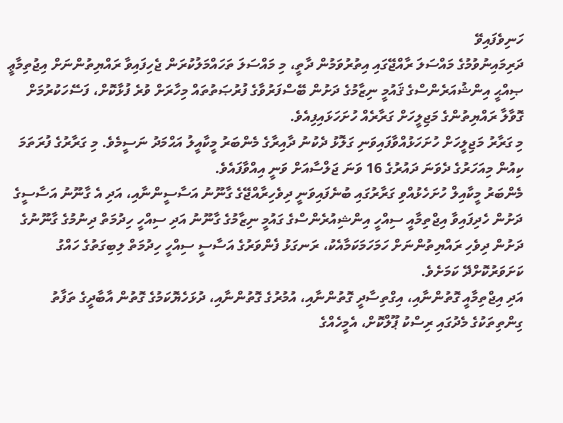ހަނިވެފައިވޭ
ދަރިމައިނުވުމުގެ މައްސަލަ ރާއްޖޭގައި އިތުރުވަމުން ދާތީ، މި މައްސަލަ ތަހައްމަލުކުރަން ޖެހިފައިވާ ރައްޔިތުންނަށް އިޖުތިމާޢީ ޞިއްޙީ އިންޝުއަރެންސްގެ ޤައުމީ ނިޒާމުގެ ދަށުން ބޭސްފަރުވާގެ ފުރުޞަތުތައް މިހާރަށް ވުރެ ފުޅާކޮށް، ފަސޭހަކުރުމަށް ގޮވާލާ ރައްޔިތުންގެ މަޖިލީހަށް ގަރާރެއް ހުށަހަޅައިފިއެވެ.
މި ގަރާރު މަޖިލީހަށް ހުށަހަޅުއްވާފައިވަނި ގަލޮޅު ދެކުނު ދާއިރާގެ މެންބަރު މީކާއީލު އަޙްމަދު ނަސީމެވެ. މި ގަރާރުގެ ފުރަތަމަ ކިއުން މިއަހަރުގެ ދެވަނަ ދައުރުގެ 16 ވަނަ ޖަލްސާއަށް ވަނީ އިއްވާފައެވެ.
މެންބަރު މީކާއިލް ހުށަހެޅުއްވި ގަރާރުގައި ބުނެފައިވަނީ ދިވެހިރާއްޖޭގެ ގާނޫނު އަސާސީންނާއި، އަދި އެ ގާނޫނު އަސާސީގެ ދަށުން ހެދިފައިވާ އިޖްތިމާއީ ސިއްހީ އިންޝިއުރެންސްގެ ގައުމީ ނިޒާމުގެ ގާނޫނު އަދި ސިއްހީ ހިދުމަތް ދިނުމުގެ ގާނޫނުގެ ދަށުން ދިވެހި ރައްޔިތުންނަށް ހަމަހަމަކަމާއެކު، ރަނގަޅު ފެންވަރުގެ އަސާސީ ސިއްހީ ހިދުމަތް ލިބިގަތުގެ ހައްގު ކަށަވަރުކޮށްދޭ ކަމަށެވެ.
އަދި އިޖްތިމާއީ ގޮތުންނާއި، އިގްތިސާދީ ގޮތުންނާއި، އުމުރުގެ ގޮތުންނާއި، ދުޅަހެޔޮކަމުގެ ގޮތުން އާބާދީގެ ތަފާތު ގިންތިތަކުގެ މެދުގައި ރިސްކު ޕޫލްކޮށް، އެމީހެއްގެ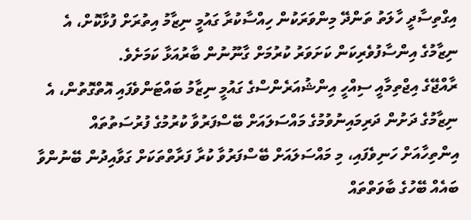އިގްތިސާދީ ހާލަތު ތަންދޭ މިންވަރަކުން ހިއްސާކުރާ ގައުމީ ނިޒާމު އިތުރަށް ފުޅާކޮށް، އެ ނިޒާމުގެ އިންސާފުވެރިކަން ކަށަވަރު ކުރުމަށް ގާނޫނުން ބާރުއަޅާ ކަމަށެވެ.
ރާއްޖޭގެ އިޖްތިމާއީ ސިއްހީ އިންޝުއަރެންސްގެ ގައުމީ ނިޒާމު ބައްޓަންވެފައި އޮތްގޮތުން، އެ ނިޒާމުގެ ދަށުން ދަރިމައިނުވުމުގެ މައްސަލައަށް ބޭސްފަރުވާ ކުރުމުގެ ފުރުސަތުތައް އިންތިހާއަށް ހަނިވެފައި، މި މައްސަލައަށް ބޭސްފަރުވާ ކުރާ ފަރާތްތަކަށް ގަވާއިދުން ބޭނުންވާ ބައެއް ބޭހުގެ ބާވަތްތައް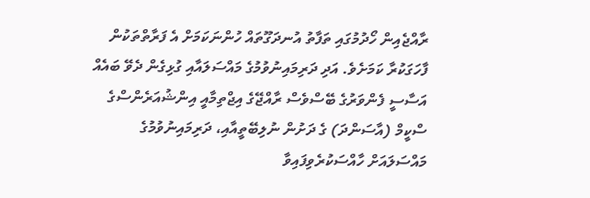ރާއްޖެއިން ހޯދުމުގައި ތަފާތު އުނދަގޫތައް ހުންނަކަމަށް އެ ފަރާތްތަކުން ފާހަގަކުރާ ކަމަށެވެ. އަދި ދަރިމައިނުވުމުގެ މައްސަލައާއި ގުޅިގެން ދެވޭ ބައެއް އަސާސީ ފެންވަރުގެ ބޭސްވެސް ރާއްޖޭގެ އިޖްތިމާއީ އިންޝުއަރެންސްގެ ސްކީމް (އާސަންދަ) ގެ ދަށުން ނުލިބޭތީއާއި، ދަރިމައިނުވުމުގެ މައްސަލައަށް ހާއްސަކުރެވިފައިވާ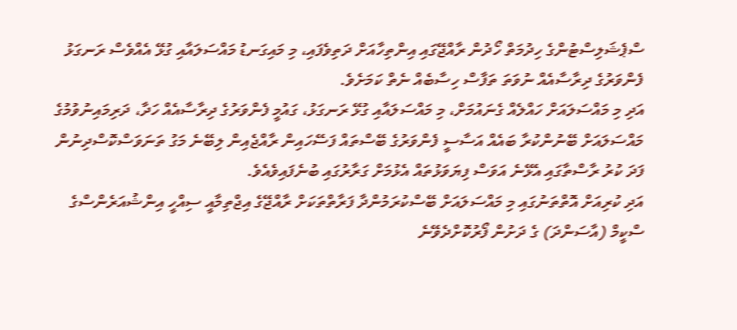ސްޕެޝަލިސްޓުންގެ ހިދުމަތް ހޯދުން ރާއްޖޭގައި އިންތިހާއަށް ދަތިވެފައި، މި މައިގަނޑު މައްސަލައާއި ގުޅޭ އެއްވެސް ރަނގަޅު ފެންވަރުގެ ދިރާސާއެއް ނުވަތަ ތަފާސް ހިސާބެއް ނެތް ކަމަށެވެ.
އަދި މި މައްސަލައަށް ހައްލެއް ގެނައުމަށް، މި މައްސަލައާއި ގުޅޭ ރަނގަޅު، ގައުމީ ފެންވަރުގެ ދިރާސާއެއް ހަދާ، ދަރިމައިނުވުމުގެ މައްސަލައަށް ބޭނުންކުރާ ބައެއް އަސާސީ ފެންވަރުގެ ބޭސްތައް ފަސޭހައިން ރާއްޖެއިން ލިބޭނެ މަގު ތަނަވަސްކޮސްދިނުން ފަދަ ކުރު ރާސްތާގައި އެޅޭނެ އަވަސް ފިޔަވަޅުތައް އެޅުމަށް ގަރާރުގައި ބުނެފައިވެއެވެ.
އަދި ކުރިއަށް އޮތްތަނުގައި މި މައްސަލައަށް ބޭސްކުރަމުންދާ ފަރާތްތަކަށް ރާއްޖޭގެ އިޖްތިމާއީ ސިއްހީ އިންޝުއަރެންސްގެ ސްކީމް (އާސަންދަ) ގެ ދަށުން ފޯރުކޮށްދެވޭނެ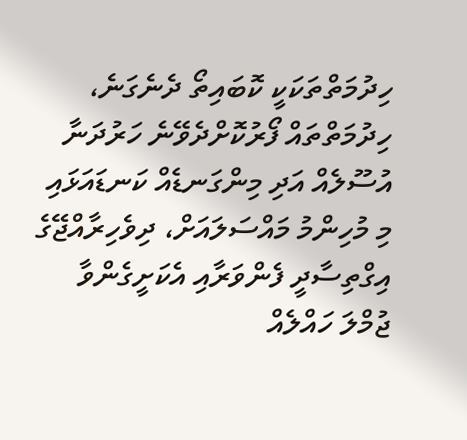ހިދުމަތްތަކަކީ ކޮބައިތޯ ދެނެގަނެ، ހިދުމަތްތައް ފޯރުކޮށްދެވޭނެ ހަރުދަނާ އުސޫލެއް އަދި މިންގަނޑެއް ކަނޑައަޅައި މި މުހިންމު މައްސަލައަށް، ދިވެހިރާއްޖޭގެ އިގްތިސާދީ ފެންވަރާއި އެކަށީގެންވާ ޖުމްލަ ހައްލެއް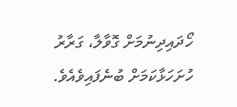ހޯދައިދިނުމަށް ގޮވާލާ، ގަރާރު ހުށަހަޅާކަމަށް ބުނެފައިވެއެވެ.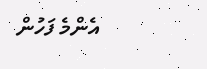އެންމެ ފަހުން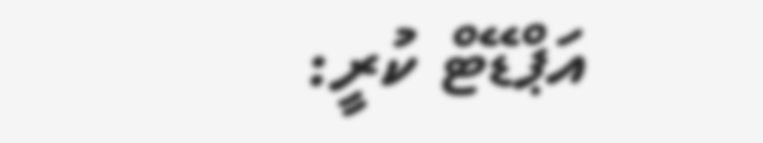އަޕްޑޭޓް ކުރީ: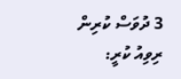3 ދުވަސް ކުރިން
ރިވިއު ކުރީ: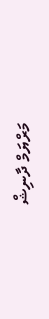މަރްޔަމް ދާނިޝް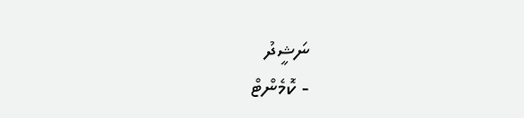ނަޝީދު
- ކޮމެންޓް